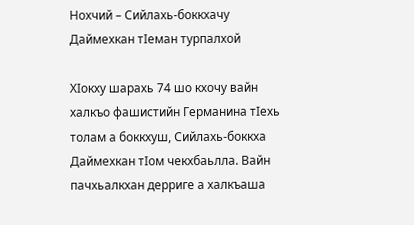Нохчий – Сийлахь-боккхачу Даймехкан тIеман турпалхой

ХIокху шарахь 74 шо кхочу вайн халкъо фашистийн Германина тIехь толам а боккхуш, Сийлахь-боккха Даймехкан тIом чекхбаьлла. Вайн пачхьалкхан дерриге а халкъаша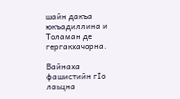шайн дакъа юкъадиллина и Толаман де гергакхачорна.

Вайнаха фашистийн гIо лаьцна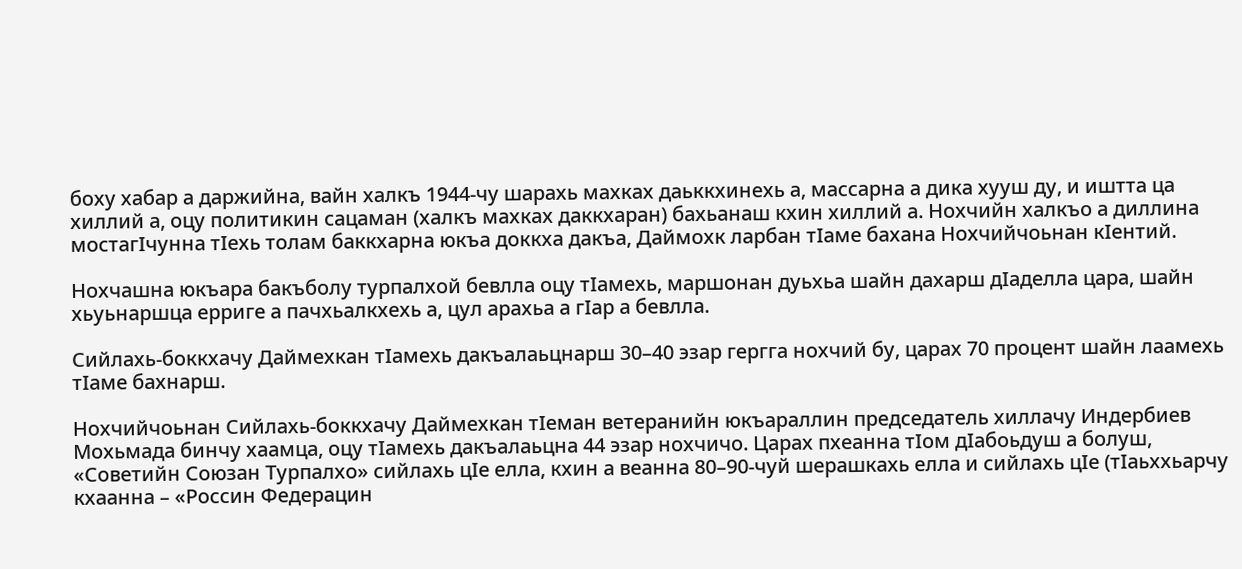боху хабар а даржийна, вайн халкъ 1944-чу шарахь махках даьккхинехь а, массарна а дика хууш ду, и иштта ца хиллий а, оцу политикин сацаман (халкъ махках даккхаран) бахьанаш кхин хиллий а. Нохчийн халкъо а диллина мостагIчунна тIехь толам баккхарна юкъа доккха дакъа, Даймохк ларбан тIаме бахана Нохчийчоьнан кIентий.

Нохчашна юкъара бакъболу турпалхой бевлла оцу тIамехь, маршонан дуьхьа шайн дахарш дIаделла цара, шайн хьуьнаршца ерриге а пачхьалкхехь а, цул арахьа а гIар а бевлла.

Сийлахь-боккхачу Даймехкан тIамехь дакъалаьцнарш 30–40 эзар гергга нохчий бу, царах 70 процент шайн лаамехь тIаме бахнарш.

Нохчийчоьнан Сийлахь-боккхачу Даймехкан тIеман ветеранийн юкъараллин председатель хиллачу Индербиев Мохьмада бинчу хаамца, оцу тIамехь дакъалаьцна 44 эзар нохчичо. Царах пхеанна тIом дIабоьдуш а болуш, «Советийн Союзан Турпалхо» сийлахь цIе елла, кхин а веанна 80–90-чуй шерашкахь елла и сийлахь цIе (тIаьххьарчу кхаанна – «Россин Федерацин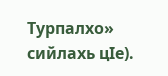Турпалхо» сийлахь цIе).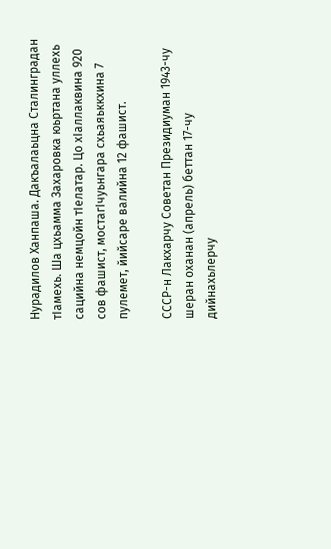Нурадилов Ханпаша. Дакъалаьцна Сталинградан тIамехь. Ша цхьамма Захаровка юьртана уллехь сацийна немцойн тIелатар. Цо хIаллаквина 920 сов фашист, мостагIчуьнгара схьаяьккхина 7 пулемет, йийсаре валийна 12 фашист.

СССР-н Лакхарчу Советан Президиуман 1943-чу шеран оханан (апрель) беттан 17-чу дийнахьлерчу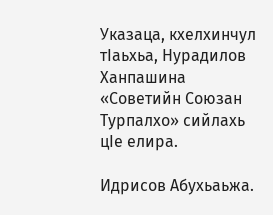Указаца, кхелхинчул тIаьхьа, Нурадилов Ханпашина «Советийн Союзан Турпалхо» сийлахь цIе елира.

Идрисов Абухьаьжа.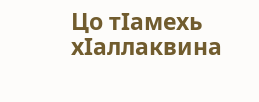Цо тIамехь хIаллаквина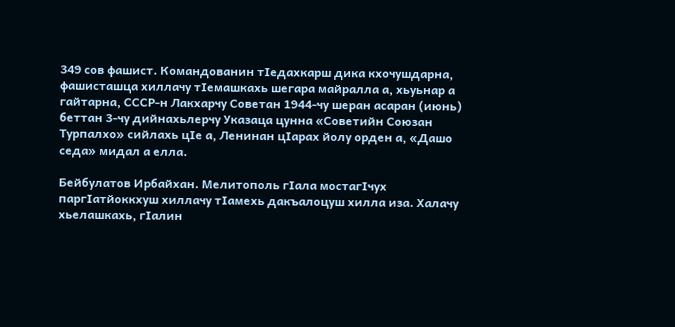349 сов фашист. Командованин тIедахкарш дика кхочушдарна, фашисташца хиллачу тIемашкахь шегара майралла а, хьуьнар а гайтарна, СССР-н Лакхарчу Советан 1944-чу шеран асаран (июнь) беттан 3-чу дийнахьлерчу Указаца цунна «Советийн Союзан Турпалхо» сийлахь цIе а, Ленинан цIарах йолу орден а, «Дашо седа» мидал а елла.

Бейбулатов Ирбайхан. Мелитополь гIала мостагIчух паргIатйоккхуш хиллачу тIамехь дакъалоцуш хилла иза. Халачу хьелашкахь, гIалин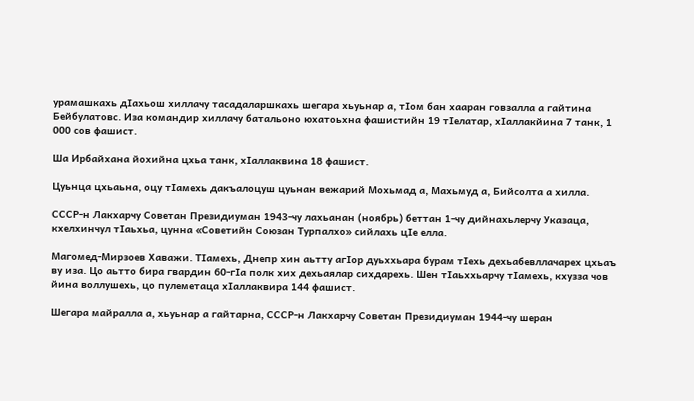урамашкахь дIахьош хиллачу тасадаларшкахь шегара хьуьнар а, тIом бан хааран говзалла а гайтина Бейбулатовс. Иза командир хиллачу батальоно юхатоьхна фашистийн 19 тIелатар, хIаллакйина 7 танк, 1 000 сов фашист.

Ша Ирбайхана йохийна цхьа танк, хIаллаквина 18 фашист.

Цуьнца цхьаьна, оцу тIамехь дакъалоцуш цуьнан вежарий Мохьмад а, Махьмуд а, Бийсолта а хилла.

СССР-н Лакхарчу Советан Президиуман 1943-чу лахьанан (ноябрь) беттан 1-чу дийнахьлерчу Указаца, кхелхинчул тIаьхьа, цунна «Советийн Союзан Турпалхо» сийлахь цIе елла.

Магомед-Мирзоев Хаважи. ТIамехь, Днепр хин аьтту агIор дуьххьара бурам тIехь дехьабевллачарех цхьаъ ву иза. Цо аьтто бира гвардин 60-гIа полк хих дехьаялар сихдарехь. Шен тIаьххьарчу тIамехь, кхузза чов йина воллушехь, цо пулеметаца хIаллаквира 144 фашист.

Шегара майралла а, хьуьнар а гайтарна, СССР-н Лакхарчу Советан Президиуман 1944-чу шеран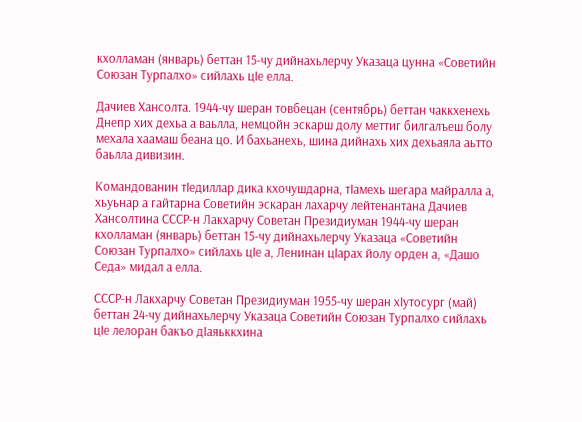кхолламан (январь) беттан 15-чу дийнахьлерчу Указаца цунна «Советийн Союзан Турпалхо» сийлахь цIе елла.

Дачиев Хансолта. 1944-чу шеран товбецан (сентябрь) беттан чаккхенехь Днепр хих дехьа а ваьлла, немцойн эскарш долу меттиг билгалъеш болу мехала хаамаш беана цо. И бахьанехь, шина дийнахь хих дехьаяла аьтто баьлла дивизин.

Командованин тIедиллар дика кхочушдарна, тIамехь шегара майралла а, хьуьнар а гайтарна Советийн эскаран лахарчу лейтенантана Дачиев Хансолтина СССР-н Лакхарчу Советан Президиуман 1944-чу шеран кхолламан (январь) беттан 15-чу дийнахьлерчу Указаца «Советийн Союзан Турпалхо» сийлахь цIе а, Ленинан цIарах йолу орден а, «Дашо Седа» мидал а елла.

СССР-н Лакхарчу Советан Президиуман 1955-чу шеран хIутосург (май) беттан 24-чу дийнахьлерчу Указаца Советийн Союзан Турпалхо сийлахь цIе лелоран бакъо дIаяьккхина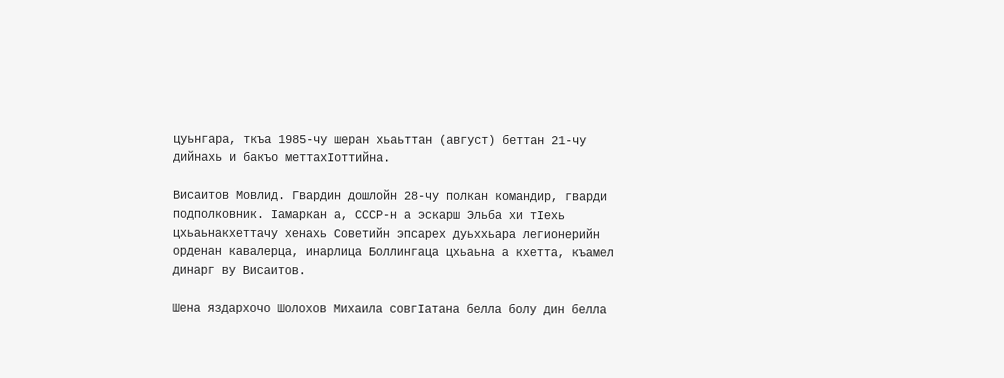цуьнгара, ткъа 1985-чу шеран хьаьттан (август) беттан 21-чу дийнахь и бакъо меттахIоттийна.

Висаитов Мовлид. Гвардин дошлойн 28-чу полкан командир, гварди подполковник. Iамаркан а, СССР-н а эскарш Эльба хи тIехь цхьаьнакхеттачу хенахь Советийн эпсарех дуьххьара легионерийн орденан кавалерца, инарлица Боллингаца цхьаьна а кхетта, къамел динарг ву Висаитов.

Шена яздархочо Шолохов Михаила совгIатана белла болу дин белла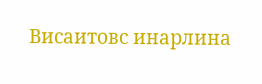Висаитовс инарлина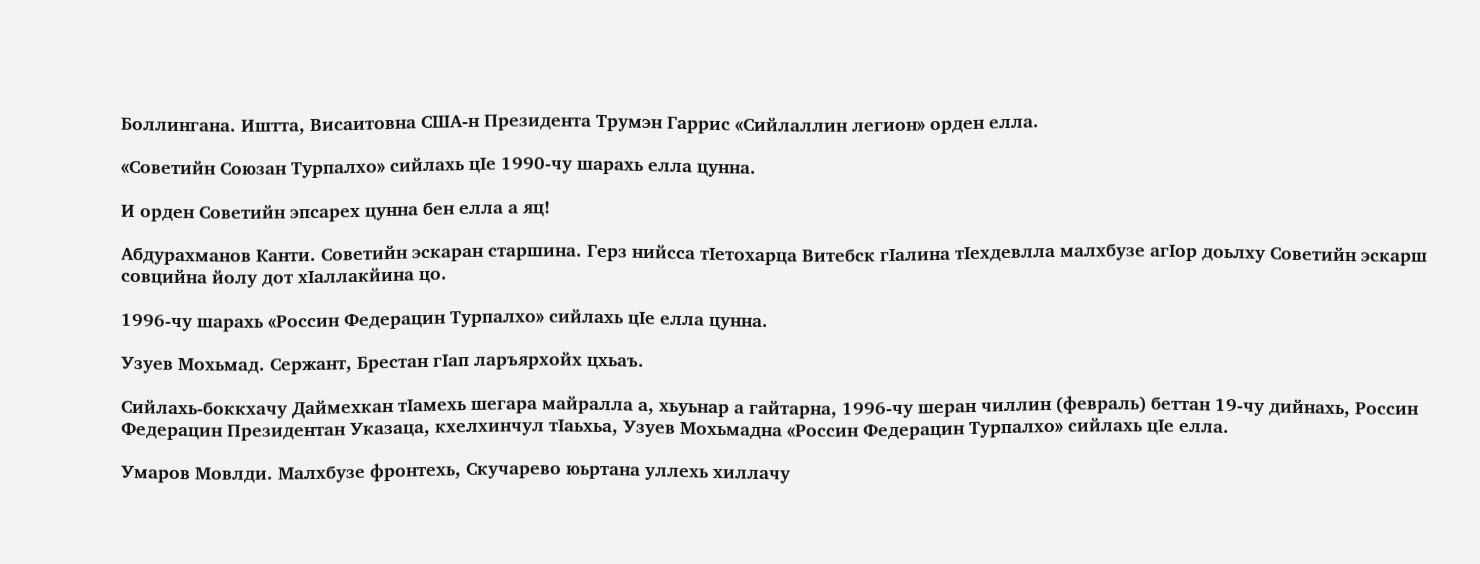Боллингана. Иштта, Висаитовна США-н Президента Трумэн Гаррис «Сийлаллин легион» орден елла.

«Советийн Союзан Турпалхо» сийлахь цIе 1990-чу шарахь елла цунна.

И орден Советийн эпсарех цунна бен елла а яц!

Абдурахманов Канти. Советийн эскаран старшина. Герз нийсса тIетохарца Витебск гIалина тIехдевлла малхбузе агIор доьлху Советийн эскарш совцийна йолу дот хIаллакйина цо.

1996-чу шарахь «Россин Федерацин Турпалхо» сийлахь цIе елла цунна.

Узуев Мохьмад. Сержант, Брестан гIап ларъярхойх цхьаъ.

Сийлахь-боккхачу Даймехкан тIамехь шегара майралла а, хьуьнар а гайтарна, 1996-чу шеран чиллин (февраль) беттан 19-чу дийнахь, Россин Федерацин Президентан Указаца, кхелхинчул тIаьхьа, Узуев Мохьмадна «Россин Федерацин Турпалхо» сийлахь цIе елла.

Умаров Мовлди. Малхбузе фронтехь, Скучарево юьртана уллехь хиллачу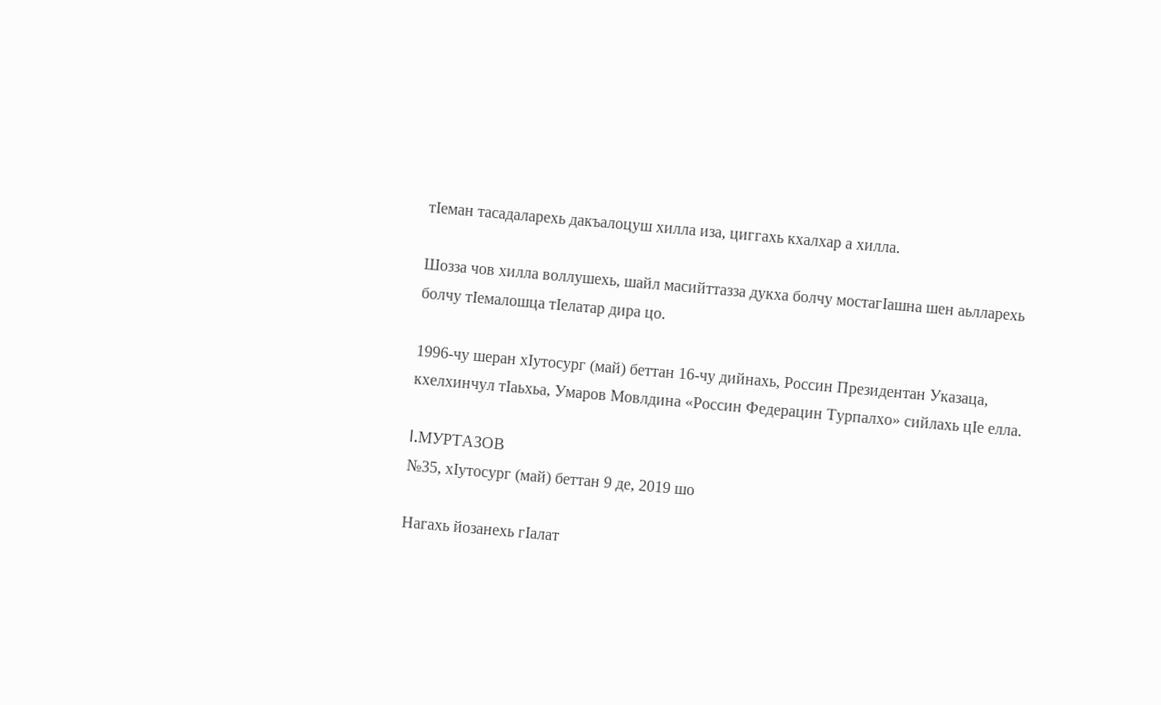тIеман тасадаларехь дакъалоцуш хилла иза, циггахь кхалхар а хилла.

Шозза чов хилла воллушехь, шайл масийттазза дукха болчу мостагIашна шен аьлларехь болчу тIемалошца тIелатар дира цо.

1996-чу шеран хIутосург (май) беттан 16-чу дийнахь, Россин Президентан Указаца, кхелхинчул тIаьхьа, Умаров Мовлдина «Россин Федерацин Турпалхо» сийлахь цIе елла.

I.МУРТАЗОВ
№35, хIутосург (май) беттан 9 де, 2019 шо

Нагахь йозанехь гIалат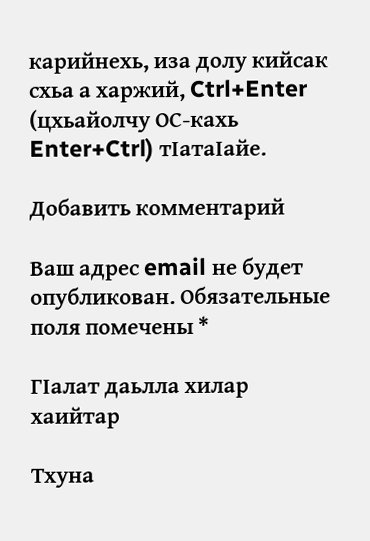карийнехь, иза долу кийсак схьа а харжий, Ctrl+Enter (цхьайолчу ОС-кахь Enter+Ctrl) тIатаIайе.

Добавить комментарий

Ваш адрес email не будет опубликован. Обязательные поля помечены *

ГIалат даьлла хилар хаийтар

Тхуна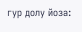гур долу йоза: